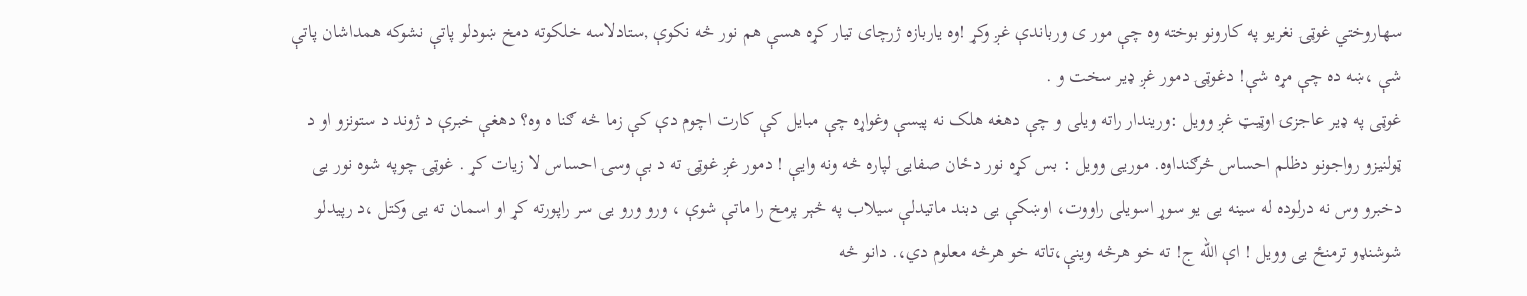سهاروختي غوټۍ نغريو په کارونو بوخته وه چې مور ی ورباندې غږ وکړ !وه یاربازه ژرچای تیار کړه هسې هم نور څه نکوې ,ستادلاسه خلکوته دمخ ښودلو پاتې نشوکه همداشان پاتې شې ،ښه ده چې مړه شې! دغوټۍ دمور غږ ډیر سخت و .
غوټی په ډیر عاجزۍ اوټیټ غږ وویل :وریندار راته ویلی و چې دهغه هلک نه پیسې وغواړه چې مبایل کې کارت اچوم دې کې زما څه ګنا ه وه؟ دهغې خبرې د ژوند د ستونزو او د ټولنیزو رواجونو دظلم احساس څرګنداوه. موریی وویل : بس کړه نور دځان صفایۍ لپاره څه ونه وایې ! دمور غږ غوټۍ ته د بې وسۍ احساس لا زیات کړ . غوټۍ چوپه شوه نور یی دخبرو وس نه درلوده له سینه یی یو سوړ اسویلی راووت، اوښکې یی دبند ماتیدلې سیلاب په څېر پرمخ را ماتې شوې ، ورو ورو یی سر راپورته کړ او اسمان ته یی وکتل ،د رپیدلو شوشنډو ترمنځ یی وویل ! اې الله ج! ته خو هرڅه وینې،تاته خو هرڅه معلوم دي،. دانو څه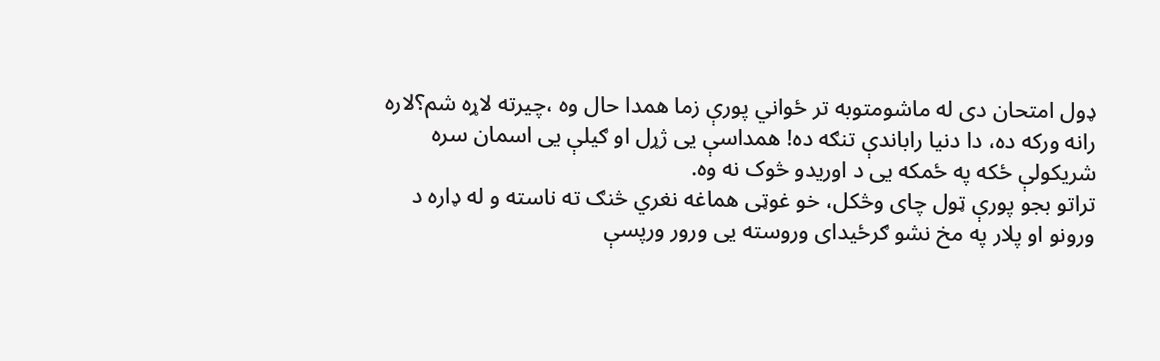ډول امتحان دی له ماشومتوبه تر ځواني پورې زما همدا حال وه ،چیرته لاړه شم؟لاره رانه ورکه ده، دا دنیا راباندې تنګه ده! همداسې یی ژړل او ګیلې یی اسمان سره شریکولې ځکه په ځمکه یی د اوریدو څوک نه وه.
تراتو بجو پورې ټول چای وڅکل، خو غوټی هماغه نغري څنګ ته ناسته و له ډاره د ورونو او پلار په مخ نشو ګرځیدای وروسته یی ورور ورپسې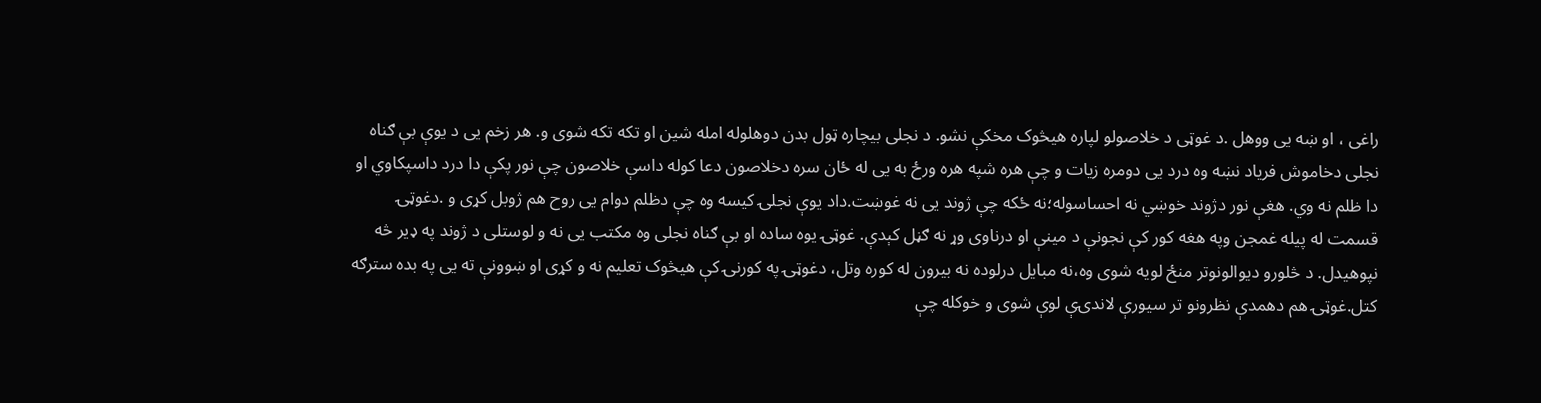راغی ، او ښه یی ووهل .د غوټی د خلاصولو لپاره هیڅوک مخکې نشو. د نجلی بیچاره ټول بدن دوهلوله امله شین او تکه تکه شوی و. هر زخم یی د یوې بې ګناه نجلی دخاموش فریاد نښه وه درد یی دومره زیات و چې هره شپه هره ورځ به یی له ځان سره دخلاصون دعا کوله داسې خلاصون چې نور پکې دا درد داسپکاوي او دا ظلم نه وي. هغې نور دژوند خوښي نه احساسوله؛نه ځکه چې ژوند یی نه غوښت.داد یوې نجلۍ کیسه وه چې دظلم دوام یی روح هم ژوبل کړی و .دغوټۍ قسمت له پیله غمجن وپه هغه کور کې نجونې د مینې او درناوی وړ نه ګڼل کېدې. غوټۍ یوه ساده او بې ګناه نجلی وه مکتب یی نه و لوستلی د ژوند په ډیر څه نپوهیدل. د څلورو دیوالونوتر منځ لویه شوی وه،نه مبایل درلوده نه بیرون له کوره وتل، دغوټۍ په کورنۍ کې هیڅوک تعلیم نه و کړی او ښوونې ته یی په بده سترګه کتل.غوټۍ هم دهمدې نظرونو تر سیورې لاندۍې لوې شوی و خوکله چې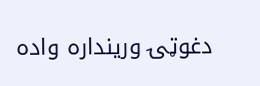دغوټۍ ورینداره واده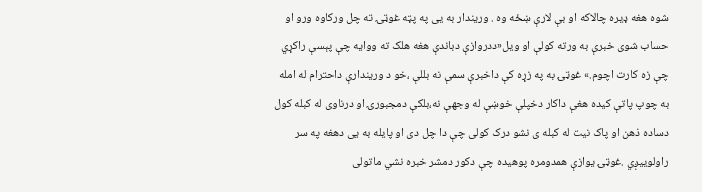شوه هغه ډیره چالاکه او بې لارې ښځه وه . وریندار به یی په پټه غوټۍ ته چل ورکاوه ورو او حساب شوی خبرې به ورته کولې او ویل«ددروازې دباندې هغه هلک ته ووایه چې پېسې راکړي چې زه کارت اچوم.» غوټۍ به په زړه کې داخبرې سمې نه بللې ،خو د وریندارې داحترام له امله به چوپ پاتې کیده هغې داکار دخپلې خوښې له وجهې نه،بلکې دمجبورۍ او درناوی له کبله کول دساده ذهن او پاک نیت له کبله ی نشو درک کولی چې دا چل دی او پایله به یی دهغه په سر راولوییږي .غوټۍ یوازې همدومره پوهیده چې دکور دمشر خبره نشي ماتولی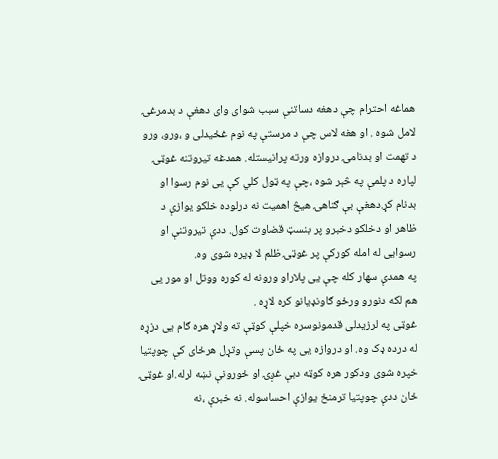هماغه احترام چې دهغه دساتنې سبب شوای وای دهغې د بدمرغۍ لامل شوه . او هغه لاس چې د مرستې په نوم غځیدلی و ،ورو، ورو د تهمت او بدنامۍ دروازه ورته پرانیستله. همدغه تیروتنه غوټۍ لپاره د پلمې په څېر شوه ،چې په ټول کلي کې یی نوم رسوا او بدنام کړ.دهغې بې ګناهۍ هیڅ اهمیت نه درلوده خلکو یوازې د ظاهر او دخلکو دخبرو پر بنسټ قضاوت کول. ددې تیروتنې او رسوایی له امله کورکې پر غوټۍ ظلم لا ډیره شوی وه.
په همدې سهار کله چې یی پلاراو ورونه له کوره ووتل او مور یی هم لکه دنورو ورځو ګاونډیانو کره لاړه .
غوټی په لرزیدلی قدمونوسره خپلې کوټې ته ولاړ هره ګام یی دزړه له درده ډک وه. او دروازه یی په ځان پسې وتړل هرځای کې چوپتیا خپره شوی ودکور هره کوټه دبې غږۍ او ځورونې نښه لرله.او غوټۍ ځان ددې چوپتیا ترمنځ یوازې احساسوله. نه خبرې ،نه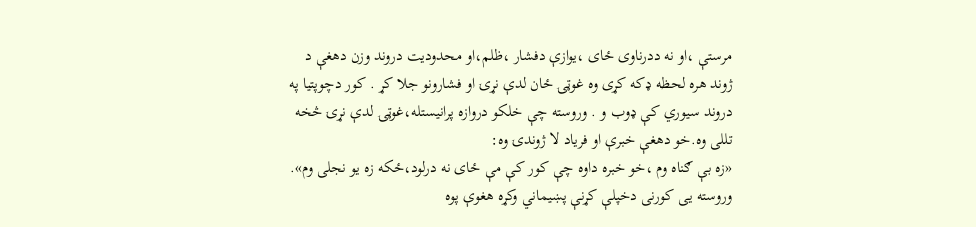مرستې ،او نه ددرناوی ځای ،یوازې دفشار ،ظلم،او محدودیت دروند وزن دهغې د ژوند هره لحظه ډکه کړی وه غوټۍ ځان لدې نړۍ او فشارونو جلا کړ . کور دچوپتیا په دروند سیوري کې ډوب و . وروسته چې خلکو دروازه پرانیستله،غوټۍ لدې نړۍ څخه تللی وه.خو دهغې خبرې او فریاد لا ژوندۍ وه:
«زه بې ګناه وم ،خو خبره داوه چې کور کې مې ځای نه درلود،ځکه زه یو نجلی وم». وروسته یی کورنی دخپلې کړنې پښیماني وکړه هغوې پوه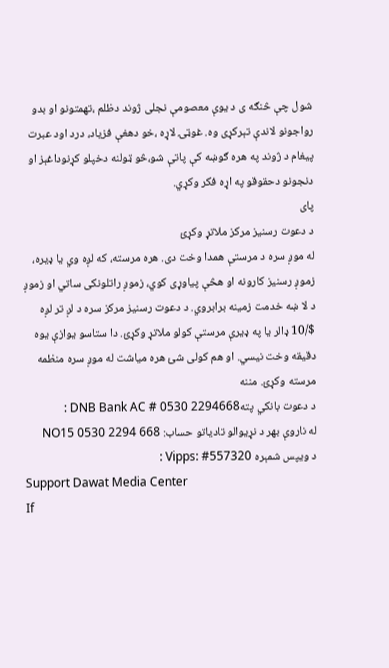شول چې څنګه ی د یوې معصومې نجلی ژوند دظلم ،تهمتونو او بدو رواجونو لاندې تېرکړی وه. غوټۍ لاړه ،خو دهغې فزیاد، درد اود عبرت پیغام د ژوند په هره ګوښه کې پاتې شو،څو ټولنه دخپلو کړنوداغېز او دنجونو دحقوقو په اړه فکر وکړي.
پای
د دعوت رسنیز مرکز ملاتړ وکړئ
له موږ سره د مرستې همدا وخت دی. هره مرسته، که لږه وي یا ډیره، زموږ رسنیز کارونه او هڅې پیاوړی کوي، زموږ راتلونکی ساتي او زموږ د لا ښه خدمت زمینه برابروي. د دعوت رسنیز مرکز سره د لږ تر لږه $/10 ډالر یا په ډیرې مرستې کولو ملاتړ وکړئ. دا ستاسو یوازې یوه دقیقه وخت نیسي. او هم کولی شئ هره میاشت له موږ سره منظمه مرسته وکړئ. مننه
د دعوت بانکي پتهDNB Bank AC # 0530 2294668 :
له ناروې بهر د نړیوالو تادیاتو حساب: NO15 0530 2294 668
د ویپس شمېره Vipps: #557320 :
Support Dawat Media Center
If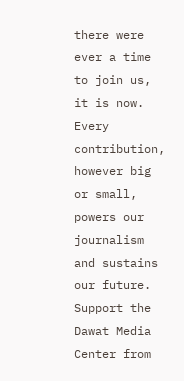there were ever a time to join us, it is now. Every contribution, however big or small, powers our journalism and sustains our future. Support the Dawat Media Center from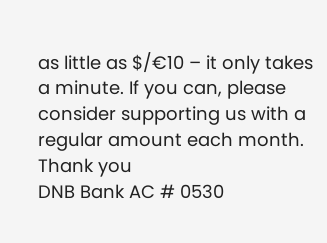as little as $/€10 – it only takes a minute. If you can, please consider supporting us with a regular amount each month. Thank you
DNB Bank AC # 0530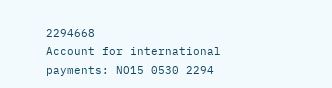2294668
Account for international payments: NO15 0530 2294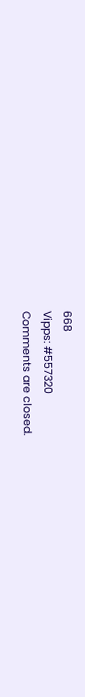668
Vipps: #557320
Comments are closed.